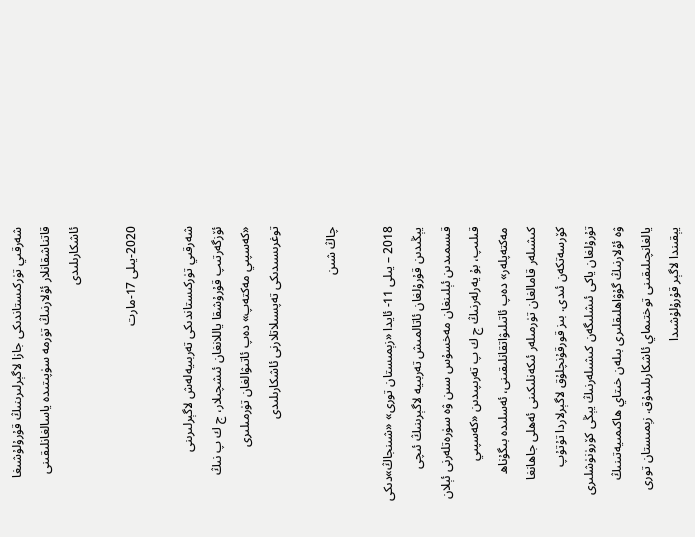شەرقىي تۈركىستاندىكى جازا لاگېرلىرىنىڭ قۇرۇلۇشىغا قاتناشقانلار ئۇلارنىڭ تۈرمە سۈپىتىدە ياسالغانلىقىنى ئاشكارىلىدى

2020-يىلى 17-مارت

شەرقىي تۈركىستاندىكى تەربىيەلەش لاگېرلىرىنى ئۆزگەرتىپ قۇرۇشقا ياللانغان ئىشچىلار، ج ك پ نىڭ «كەسپىي مەكتەپ» دەپ ئاتىۋالغان تۈرمىلىرى توغرىسىدىكى تەپسىلاتلارنى ئاشكارىلىدى

چاڭ شىن

2018 – يىلى 11- ئايدا «زېمىستان تورى» «شىنجاڭ»دىكى يېڭىدىن قۇرۇلغان ئاتالمىش تەربىيە لاگېرىنىڭ ئىچى قىسمىدىن ئېلىنغان مەخسۇس سىن ۋە سۈرەتلەرنى ئېلان قىلىپ، بۇ يەرلەرنىڭ ج ك پ تەرىپىدىن «كەسپىي مەكتەپلەر» دەپ ئاتىلىۋاتقانلىقىنى، ئەسلىدە بىگۇناھ كىشىلەر قامالغان تۈرمىلەر ئىكەنلىكىنى ئەھلى جاھانغا كۆرسەتكەن ئىدى. بىز قورقۇنچلۇق لاگېرلاردا تۇتۇپ تۇرۇلغان ياكى ئىشلىگەن كىشىلەرنىڭ يېڭى كۆرۈنۈشلىرى ۋە ئۇلارنىڭ گۇۋاھلىقلىرى بىلەن خىتاي ھاكىمىيەتىنىڭ يالغانچىلىقىنى توختىماي ئاشكارىلىدۇق. زېمىستان تورى يېقىندا لاگېر قۇرۇلۇشىدا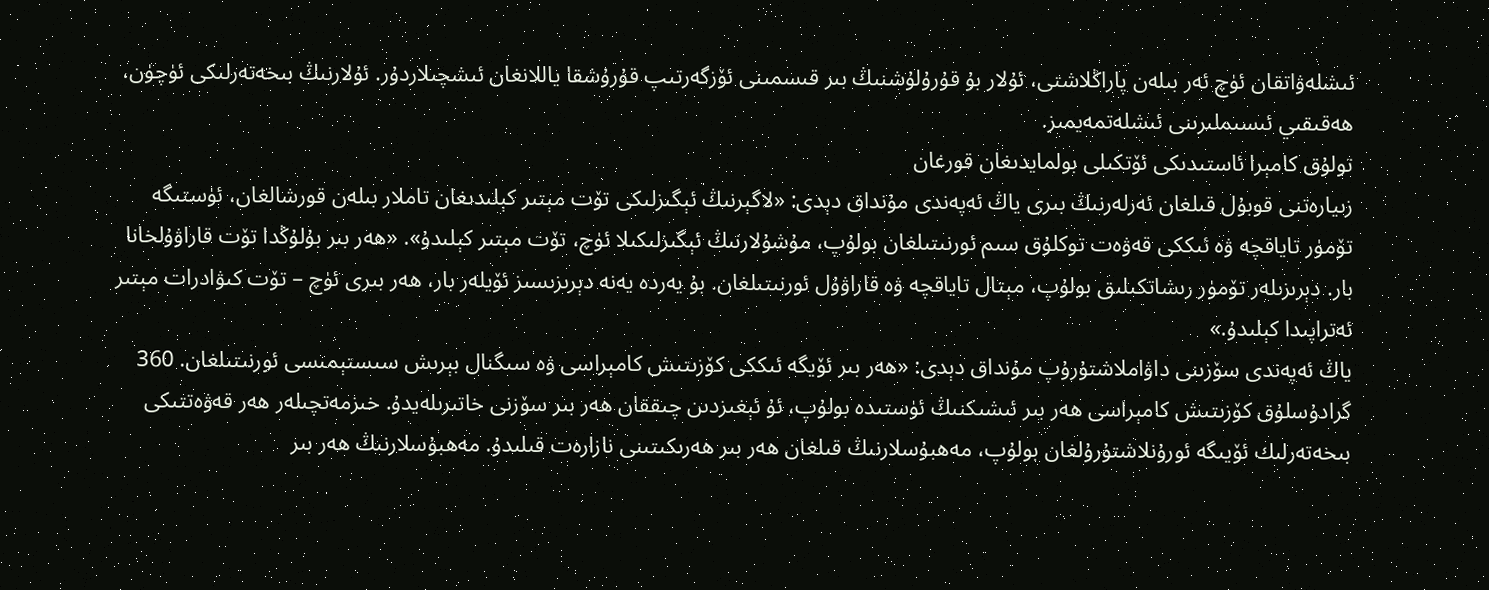ئىشلەۋاتقان ئۈچ ئەر بىلەن پاراڭلاشتى، ئۇلار بۇ قۇرۇلۇشنىڭ بىر قىسمىنى ئۆزگەرتىپ قۇرۇشقا ياللانغان ئىشچىلاردۇر. ئۇلارنىڭ بىخەتەرلىكى ئۈچۈن، ھەقىقىي ئىسىملىرىنى ئىشلەتمەيمىز.
تولۇق كامېرا ئاستىدىكى ئۆتكىلى بولمايدىغان قورغان
زىيارەتنى قوبۇل قىلغان ئەرلەرنىڭ بىرى ياڭ ئەپەندى مۇنداق دېدى: «لاگېرنىڭ ئېگىزلىكى تۆت مېتىر كېلىدىغان تاملار بىلەن قورشالغان، ئۈستىگە تۆمۈر تاياقچە ۋە ئىككى قەۋەت توكلۇق سىم ئورنىتىلغان بولۇپ، مۇشۇلارنىڭ ئېگىزلىكىلا ئۈچ، تۆت مېتىر كېلىدۇ». «ھەر بىر بۇلۇڭدا تۆت قاراۋۇلخانا بار. دېرىزىلەر تۆمۈر رىشاتكىلىق بولۇپ، مېتال تاياقچە ۋە قاراۋۇل ئورنىتىلغان. بۇ يەردە يەنە دېرىزىسىز ئۆيلەر بار، ھەر بىرى ئۈچ – تۆت كىۋادرات مېتىر ئەتراپىدا كېلىدۇ.»
ياڭ ئەپەندى سۆزىنى داۋاملاشتۇرۇپ مۇنداق دېدى: «ھەر بىر ئۆيگە ئىككى كۆزىتىش كامېراسى ۋە سىگنال بېرىش سىستېمىسى ئورنىتىلغان. 360 گرادۇسلۇق كۆزىتىش كامېراسى ھەر بىر ئىشىكنىڭ ئۈستىدە بولۇپ، ئۇ ئېغىزدىن چىققان ھەر بىر سۆزنى خاتىرىلەيدۇ. خىزمەتچىلەر ھەر قەۋەتتىكى بىخەتەرلىك ئۆيىگە ئورۇنلاشتۇرۇلغان بولۇپ، مەھبۇسلارنىڭ قىلغان ھەر بىر ھەرىكىتىنى نازارەت قىلىدۇ. مەھبۇسلارنىڭ ھەر بىر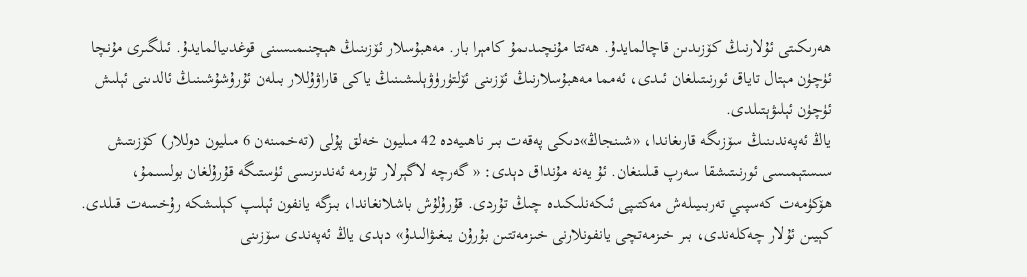ھەرىكىتى ئۇلارنىڭ كۆزىدىن قاچالمايدۇ. ھەتتا مۇنچىدىمۇ كامېرا بار. مەھبۇسلار ئۆزىنىڭ ھېچنىمىسىنى قوغدىيالمايدۇ. ئىلگىرى مۇنچا ئۈچۈن مېتال تاياق ئورنىتىلغان ئىدى، ئەمما مەھبۇسلارنىڭ ئۆزىنى ئۆلتۈرۈۋېلىشىنىڭ ياكى قاراۋۇللار بىلەن ئۇرۇشۇشىنىڭ ئالدىنى ئېلىش ئۈچۈن ئېلىۋېتىلدى.
ياڭ ئەپەندىنىڭ سۆزىگە قارىغاندا، «شىنجاڭ»دىكى پەقەت بىر ناھىيەدە 42 مىليون خەلق پۇلى (تەخمىنەن 6 مىليون دوللار) كۆزىتىش سىستېمىسى ئورنىتىشقا سەرپ قىلىنغان. ئۇ يەنە مۇنداق دېدى: « گەرچە لاگېرلار تۈرمە ئەندىزىسى ئۈستىگە قۇرۇلغان بولسىمۇ، ھۆكۈمەت كەسپىي تەربىيىلەش مەكتىپى ئىكەنلىكىدە چىڭ تۇردى. قۇرۇلۇش باشلانغاندا، بىزگە يانفون ئېلىپ كېلىشكە رۇخسەت قىلدى. كېيىن ئۇلار چەكلەندى، بىر خىزمەتچى يانفونلارنى خىزمەتتىن بۇرۇن يىغىۋالىدۇ» دېدى ياڭ ئەپەندى سۆزىنى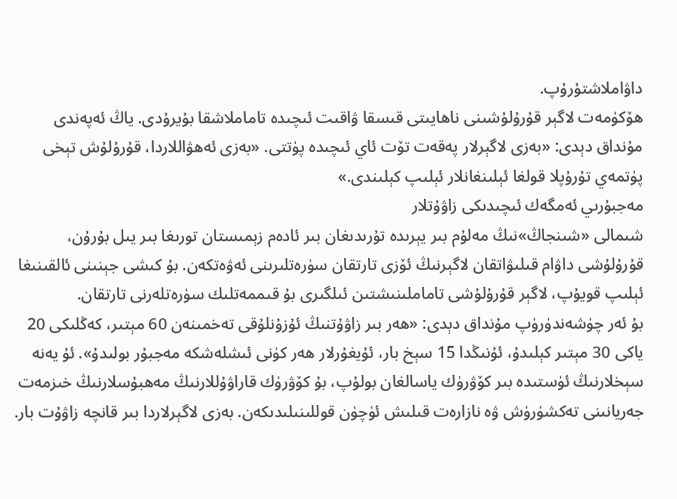داۋاملاشتۇرۇپ.
ھۆكۈمەت لاگېر قۇرۇلۇشىنى ناھايىتى قىسقا ۋاقىت ئىچىدە تاماملاشقا بۇيرۇدى. ياڭ ئەپەندى مۇنداق دېدى: «بەزى لاگېرلار پەقەت تۆت ئاي ئىچىدە پۈتتى. «بەزى ئەھۋاللاردا، قۇرۇلۇش تېخى پۈتمەي تۇرۇپلا قولغا ئېلىنغانلار ئېلىپ كېلىندى.»
مەجبۇرىي ئەمگەك ئىچىدىكى زاۋۇتلار
شىمالى «شىنجاڭ»نىڭ مەلۇم بىر يېرىدە تۇرىدىغان بىر ئادەم زېمىستان تورىغا بىر يىل بۇرۇن، قۇرۇلۇشى داۋام قىلىۋاتقان لاگېرنىڭ ئۆزى تارتقان سۈرەتلىرىنى ئەۋەتكەن. بۇ كىشى جېنىنى ئالقىنىغا ئېلىپ قويۇپ، لاگېر قۇرۇلۇشى تاماملىنىشتىن ئىلگىرى بۇ قىممەتلىك سۈرەتلەرنى تارتقان.
بۇ ئەر چۈشەندۈرۈپ مۇنداق دېدى: «ھەر بىر زاۋۇتنىڭ ئۇزۇنلۇقى تەخمىنەن 60 مېتىر، كەڭلىكى 20 ياكى 30 مېتىر كېلىدۇ، ئۇنىڭدا 15 سېخ بار، ئۇيغۇرلار ھەر كۈنى ئىشلەشكە مەجبۇر بولىدۇ». ئۇ يەنە سېخلارنىڭ ئۈستىدە بىر كۆۋرۈك ياسالغان بولۇپ، بۇ كۆۋرۈك قاراۋۇللارنىڭ مەھبۇسلارنىڭ خىزمەت جەريانىنى تەكشۈرۈش ۋە نازارەت قىلىش ئۈچۈن قوللىنىلىدىكەن. بەزى لاگېرلاردا بىر قانچە زاۋۇت بار.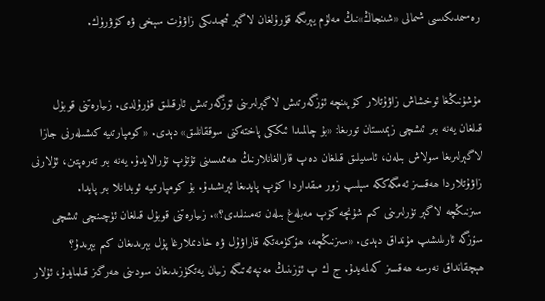رەسىمدىكىسى شىمالى «شىنجاڭ»نىڭ مەلۇم يېرىگە قۇرۇلغان لاگېر ئىچىدىكى زاۋۇت سېخى ۋە كۆۋرۈك.


مۇشۇنىڭغا ئوخشاش زاۋۇتلار كۆپىنچە ئۆزگەرتىش لاگېرلىرىنى ئۆزگەرتىش ئارقىلىق قۇرۇلدى. زىيارەتنى قوبۇل قىلغان يەنە بىر ئىشچى زېمىستان تورىغا: «بۇ چالمىدا ئىككى پاختەكنى سوققانلىق» دېدى. «كومپارتىيە كىشىلەرنى جازا لاگېرلىرىغا سولاش بىلەن، ئاسىيلىق قىلغان دەپ قارالغانلارنىڭ ھەممىسىنى تۇتۇپ تۇرالايدۇ. يەنە بىر تەرەپتىن، ئۇلارنى زاۋۇتلاردا ھەقسىز ئەمگەككە سېلىپ زور مىقداردا كۆپ پايدىغا ئېرىشىدۇ. بۇ كومپارتىيە ئوبدانلا بىر پايدا.
سىزنىڭچە لاگېر تۈرلىرىنى كىم شۇنچە كۆپ مەبلەغ بىلەن تەمىنلىدى؟». زىيارەتنى قوبۇل قىلغان ئۈچىنچى ئىشچى سۆزگە ئارىلىشىپ مۇنداق دېدى. «سىزنىڭچە، ھۆكۈمەتكە قاراۋۇل ۋە خادىملارغا پۇل بېرىدىغان كىم بېرىدۇ؟ ھېچقانداق نەرسە ھەقسىز كەلمەيدۇ. ج ك پ ئۆزىنىڭ مەنپەئەتىگە زىيان يەتكۈزىدىغان سودىنى ھەرگىز قىلمايدۇ، ئۇلار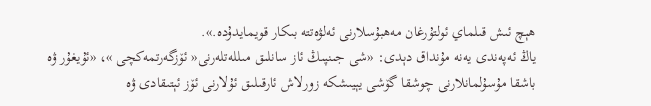ھېچ ئىش قىلماي ئولتۇرغان مەھبۇسلارنى ئەلۋەتتە بىكار قويمايدۇدە.».
ياڭ ئەپەندى يەنە مۇنداق دېدى: «شى جىنپىڭ ئاز سانلىق مىللەتلەرنى« ئۆزگەرتمەكچى »، «ئۇيغۇر ۋە باشقا مۇسۇلمانلارنى چوشقا گۆشى يېيىشكە زورلاش ئارقىلىق ئۇلارنى ئۆز ئېتىقادى ۋە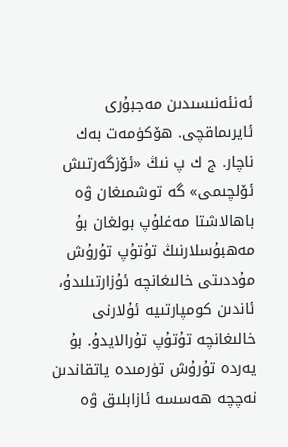ئەنئەنىسىدىن مەجبۇرى ئايرىماقچى. ھۆكۈمەت بەك ناچار. ج ك پ نىڭ «ئۆزگەرتىش ئۆلچىمى» گە توشمىغان ۋە باھالاشتا مەغلۇپ بولغان بۇ مەھبۇسلارنىڭ تۇتۇپ تۇرۇش مۇددىتى خالىغانچە ئۇزارتىلىدۇ، ئاندىن كومپارتىيە ئۇلارنى خالىغانچە تۇتۇپ تۇرالايدۇ. بۇ يەردە تۇرۇش تۈرمىدە ياتقاندىن نەچچە ھەسسە ئازابلىق ۋە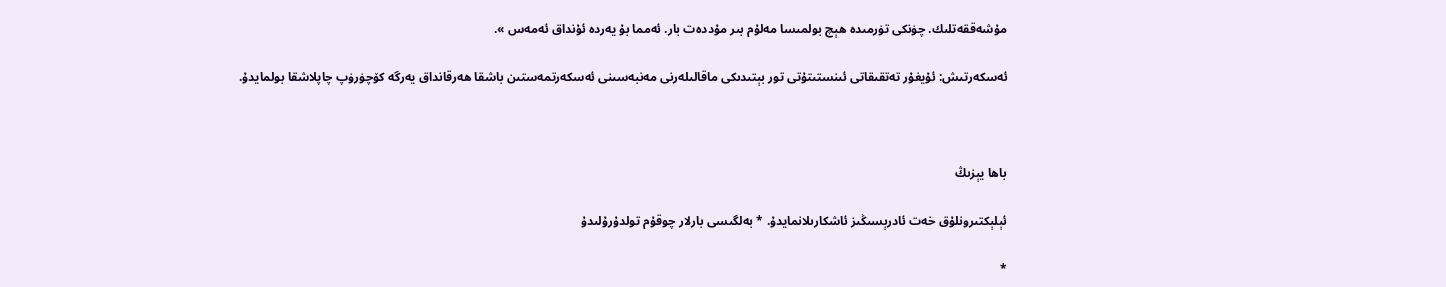مۇشەققەتلىك. چۈنكى تۈرمىدە ھېچ بولمىسا مەلۇم بىر مۇددەت بار. ئەمما بۇ يەردە ئۇنداق ئەمەس ».

ئەسكەرتىش: ئۇيغۇر تەتقىقاتى ئىنستىتۇتى تور بېتىدىكى ماقالىلەرنى مەنبەسىنى ئەسكەرتمەستىن باشقا ھەرقانداق يەرگە كۆچۈرۈپ چاپلاشقا بولمايدۇ.



باھا يېزىڭ

ئېلېكتىرونلۇق خەت ئادرېسىڭىز ئاشكارىلانمايدۇ. * بەلگىسى بارلار چوقۇم تولدۇرۇلىدۇ

*